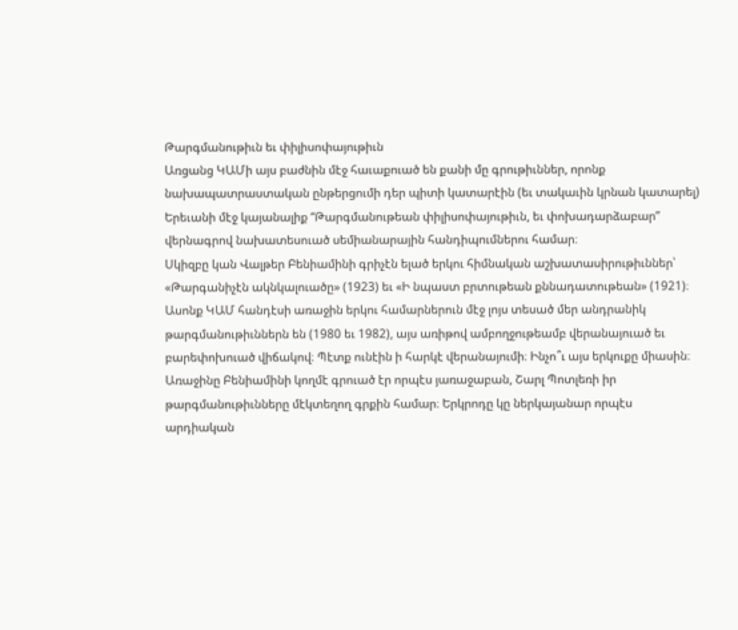Թարգմանութիւն եւ փիլիսոփայութիւն
Առցանց ԿԱՄի այս բաժնին մէջ հաւաքուած են քանի մը գրութիւններ, որոնք նախապատրաստական ընթերցումի դեր պիտի կատարէին (եւ տակաւին կրնան կատարել) Երեւանի մէջ կայանալիք “Թարգմանութեան փիլիսոփայութիւն, եւ փոխադարձաբար” վերնագրով նախատեսուած սեմիանարային հանդիպումներու համար։
Սկիզբը կան Վալթեր Բենիամինի գրիչէն ելած երկու հիմնական աշխատասիրութիւններ՝ «Թարգանիչէն ակնկալուածը» (1923) եւ «Ի նպաստ բրտութեան քննադատութեան» (1921)։ Ասոնք ԿԱՄ հանդէսի առաջին երկու համարներուն մէջ լոյս տեսած մեր անդրանիկ թարգմանութիւններն են (1980 եւ 1982), այս առիթով ամբողջութեամբ վերանայուած եւ բարեփոխուած վիճակով։ Պէտք ունէին ի հարկէ վերանայումի։ Ինչո՞ւ այս երկուքը միասին։ Առաջինը Բենիամինի կողմէ գրուած էր որպէս յառաջաբան, Շարլ Պոտլեռի իր թարգմանութիւնները մէկտեղող գրքին համար։ Երկրոդը կը ներկայանար որպէս արդիական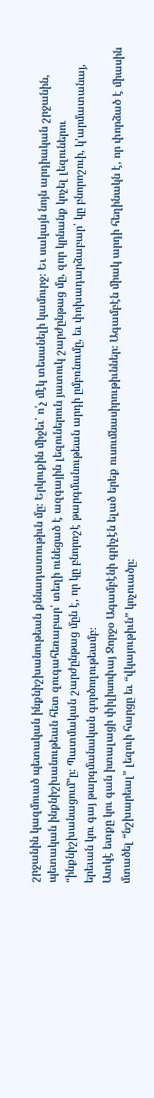շրջանին կազմուած պետական ինքնիշխանութեան քննադատութիւն մը։ Երկուքին միջեւ՝ ո՛չ մէկ տեսանելի կամուրջ։ Եւ սակայն նոյն արդիական շրջանին, պետական ինքնիշխանութեան հետ զուգահեռաբար՝ տեղի ունեցած է ազգային լեզուներուն յատուկ շարժընթաց մը, զոր կրնանք կոչել լեզուներու “ինքնիշխանացում”ը։ Պատմական շարժընթաց մըն է, որ կը բնորոշէ թարգմանութեան արդի ըմբռնումը, եւ փոխադարձաբար՝ կը բնորոշուի, կ՚արմատանայ, երեւան կու գայ թարգմանական գործողութեամբ։
Ատկէ ետքը կու գան իտալացի փիլիսոփայ Ջորջօ Ագամբէնի գրիչէն ելած երեք ուսումնասիրութիւններ։ Ագամբէն միակ արդի հեղինակն է, որ փորձած է միասին մտածել “նշխարեալ” լեզուի հարցը եւ “վկայութիւն” կոչուածը։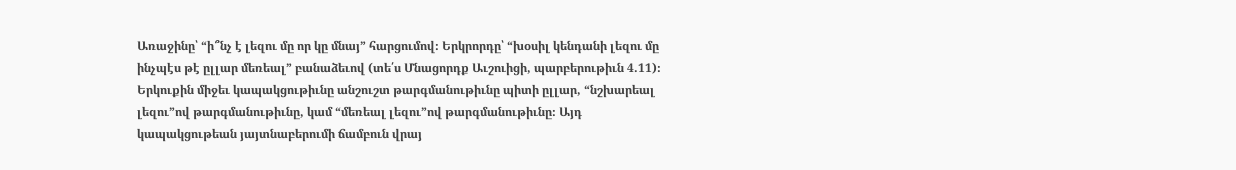Առաջինը՝ “ի՞նչ է լեզու մը որ կը մնայ” հարցումով։ Երկրորդը՝ “խօսիլ կենդանի լեզու մը ինչպէս թէ ըլլար մեռեալ” բանաձեւով (տե՛ս Մնացորդք Աւշուիցի, պարբերութիւն 4.11)։ Երկուքին միջեւ կապակցութիւնը անշուշտ թարգմանութիւնը պիտի ըլլար, “նշխարեալ լեզու”ով թարգմանութիւնը, կամ “մեռեալ լեզու”ով թարգմանութիւնը։ Այդ կապակցութեան յայտնաբերումի ճամբուն վրայ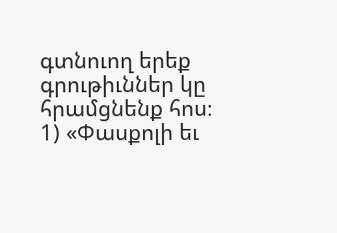գտնուող երեք գրութիւններ կը հրամցնենք հոս։ 1) «Փասքոլի եւ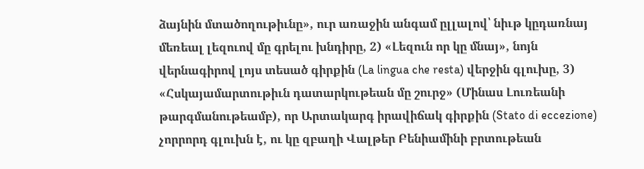ձայնին մտածողութիւնը», ուր առաջին անգամ ըլլալով՝ նիւթ կըդառնայ մեռեալ լեզուով մը գրելու խնդիրը, 2) «Լեզուն որ կը մնայ», նոյն վերնագիրով լոյս տեսած գիրքին (La lingua che resta) վերջին գլուխը, 3) «Հսկայամարտութիւն դատարկութեան մը շուրջ» (Մինաս Լուռեանի թարգմանութեամբ), որ Արտակարգ իրավիճակ գիրքին (Stato di eccezione) չորրորդ գլուխն է, ու կը զբաղի Վալթեր Բենիամինի բրտութեան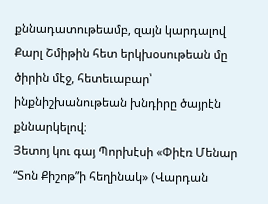քննադատութեամբ, զայն կարդալով Քարլ Շմիթին հետ երկխօսութեան մը ծիրին մէջ, հետեւաբար՝ ինքնիշխանութեան խնդիրը ծայրէն քննարկելով։
Յետոյ կու գայ Պորխէսի «Փիէռ Մենար “Տոն Քիշոթ”ի հեղինակ» (Վարդան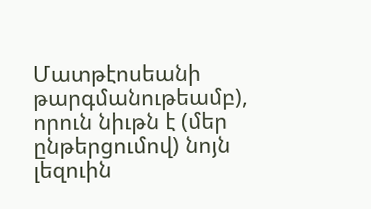Մատթէոսեանի թարգմանութեամբ), որուն նիւթն է (մեր ընթերցումով) նոյն լեզուին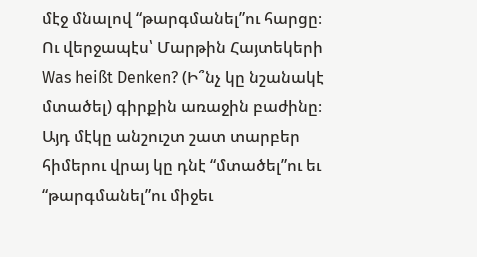մէջ մնալով “թարգմանել”ու հարցը։
Ու վերջապէս՝ Մարթին Հայտեկերի Was heißt Denken? (Ի՞նչ կը նշանակէ մտածել) գիրքին առաջին բաժինը։ Այդ մէկը անշուշտ շատ տարբեր հիմերու վրայ կը դնէ “մտածել”ու եւ “թարգմանել”ու միջեւ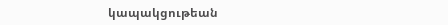կապակցութեան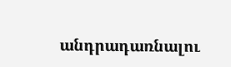անդրադառնալու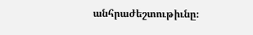անհրաժեշտութիւնը։